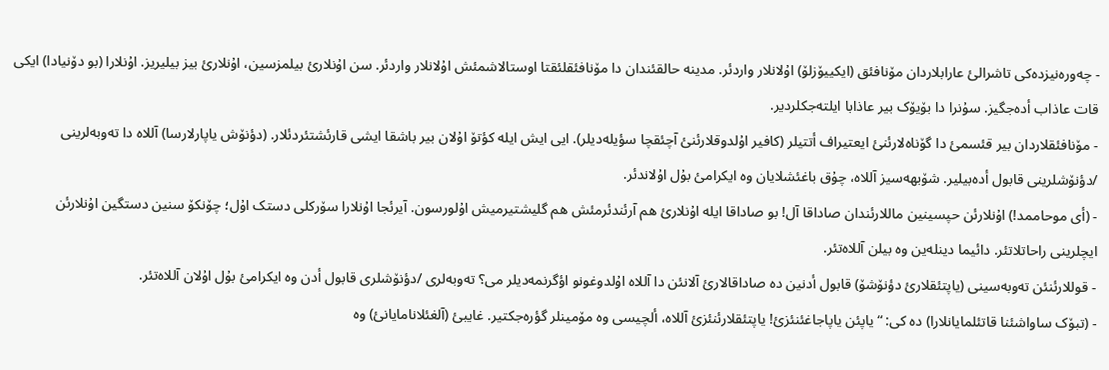- چەورەنیزدەکی تاشرالئ عارابلاردان مۆنافئق (ایکییۆزلۆ) اۇلانلار واردئر. مدینە حالقئندان دا مۆنافئقلئقتا اوستالاشمئش اۇلانلار واردئر. سن اۇنلارئ بیلمزسین، اۇنلارئ بیز بیلیریز. اۇنلارا (بو دۆنیادا) ایکی قات عاذاب أدەجگیز. سۇنرا دا بۆیۆک بیر عاذابا ایلتەجکلردیر.
- مۆنافئقلاردان بیر قئسمئ دا گۆناەلارئنئ ایعتیراف أتتیلر (کافیر اۇلدوقلارئنئ آچئقچا سؤیلەدیلر). ایی ایش ایلە کؤتۆ اۇلان بیر باشقا ایشی قارئشتئردئلار. (دؤنۆش یاپارلارسا) آللاە دا تەوبەلرینی /دؤنۆشلرینی قابول أدەبیلیر. شۆبهەسیز آللاە، چۇق باغئشلایان وە ایکرامئ بۇل اۇلاندئر.
- (أی موحاممد!) اۇنلارئن حپسینین ماللارئندان صاداقا آل! بو صاداقا ایلە اۇنلارئ هم آرئندئرمئش هم گلیشتیرمیش اۇلورسون. آیرئجا اۇنلارا سۆرکلی دستک اۇل؛ چۆنکۆ سنین دستگین اۇنلارئن ایچلرینی راحاتلاتئر. دائیما دینلەین وە بیلن آللاەتئر.
- قوللارئنئن تەوبەسینی (یاپتئقلارئ دؤنۆشۆ) قابول أدنین دە صاداقالارئ آلانئن دا آللاە اۇلدوغونو اؤگرنمەدیلر می؟ تەوبەلری /دؤنۆشلری قابول أدن وە ایکرامئ بۇل اۇلان آللاەتئر.
- (تبۆک ساواشئنا قاتئلمایانلارا) دە کی: “یاپئن یاپاجاغئنئزئ! یاپتئقلارئنئزئ آللاە، ألچیسی وە مۆمینلر گؤرەجکتیر. غایبئ (آلغئلانامایانئ) وە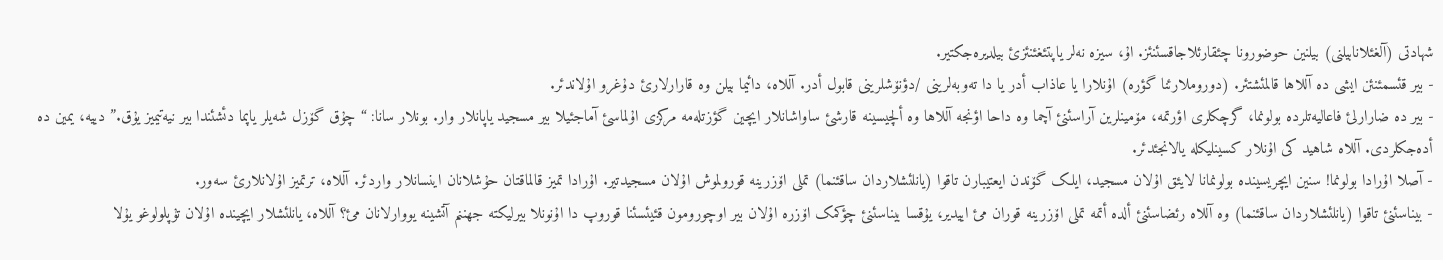شهادتی (آلغئلانابیلنی) بیلنین حوضورونا چئقارئلاجاقسئنئز. اۇ، سیزە نەلر یاپتئغئنئزئ بیلدیرەجکتیر.
- بیر قئسمئنئن ایشی دە آللاها قالمئشتئر. (دوروملارئنا گؤرە) اۇنلارا یا عاذاب أدر یا دا تەوبەلرینی /دؤنۆشلرینی قابول أدر. آللاە، دائیما بیلن وە قارارلارئ دۇغرو اۇلاندئر.
- بیر دە ضارارلئ فاعالیەتلردە بولونما، گرچکلری اؤرتمە، مۆمینلرین آراسئنئ آچما وە داحا اؤنجە آللاها وە ألچیسینە قارشئ ساواشانلار ایچین گؤزتلەمە مرکزی اۇلماسئ آماجئیلا بیر مسجید یاپانلار وار. بونلار سانا: “چۇق گۆزل شەیلر یاپما دئشئندا بیر نیەتیمیز یۇق.” دییە، یمین دە أدەجکلردی. آللاە شاهید کی اۇنلار کسینلیکلە یالانجئدئر.
- آصلا اۇرادا بولونما! سنین ایچریسیندە بولونمانا لایئق اۇلان مسجید، ایلک گۆندن ایعتیبارن تاقوا (یانلئشلاردان ساقئنما) تملی اۆزرینە قورولموش اۇلان مسجیدتیر. اۇرادا تمیز قالماقتان حۇشلانان اینسانلار واردئر. آللاە، ترتمیز اۇلانلارئ سەور.
- بیناسئنئ تاقوا (یانلئشلاردان ساقئنما) وە آللاە رئضاسئنئ ألدە أتمە تملی اۆزرینە قوران مئ اییدیر، یۇقسا بیناسئنئ چؤکمک اۆزرە اۇلان بیر اوچورومون قئیئسئنا قوروپ دا اۇنونلا بیرلیکتە جهننم آتشینە یووارلانان مئ؟ آللاە، یانلئشلار ایچیندە اۇلان تۇپلولوغو یۇلا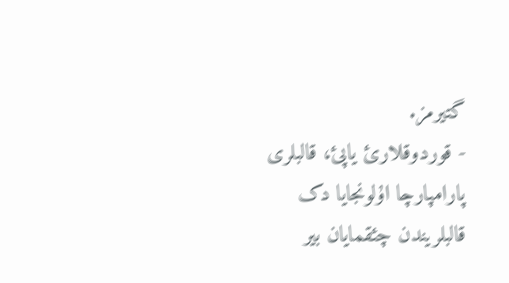گتیرمز.
- قوردوقلارئ یاپئ، قالبلری پارامپارچا اۇلونجایا دک قالبلریندن چئقمایان بیر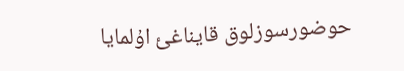حوضورسوزلوق قایناغئ اۇلمایا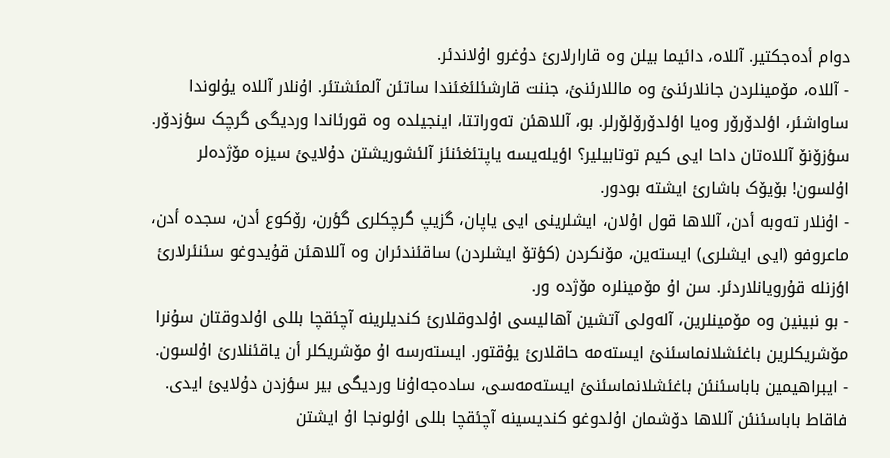دوام أدەجکتیر. آللاە، دائیما بیلن وە قارارلارئ دۇغرو اۇلاندئر.
- آللاە، مۆمینلردن جانلارئنئ وە ماللارئنئ، جننت قارشئلئغئندا ساتئن آلمئشتئر. اۇنلار آللاە یۇلوندا ساواشئر، اؤلدۆرۆر وەیا اؤلدۆرۆلۆرلر. بو، آللاهئن تەوراتتا، اینجیلدە وە قورئاندا وردیگی گرچک سؤزدۆر. سؤزۆنۆ آللاەتان داحا ایی کیم توتابیلیر؟ اؤیلەیسە یاپتئغئنئز آلئشوریشتن دۇلایئ سیزە مۆژدەلر اۇلسون! بۆیۆک باشارئ ایشتە بودور.
- اۇنلار تەوبە أدن، آللاها قول اۇلان، ایشلرینی ایی یاپان، گزیپ گرچکلری گؤرن، رۆکوع أدن، سجدە أدن، ماعروفو (ایی ایشلری) ایستەین، مۆنکردن (کؤتۆ ایشلردن) ساقئندئران وە آللاهئن قۇیدوغو سئنئرلارئ اؤزنلە قۇرویانلاردئر. سن اۇ مۆمینلرە مۆژدە ور.
- بو نبینین وە مۆمینلرین، آلەولی آتشین آهالیسی اۇلدوقلارئ کندیلرینە آچئقچا بللی اۇلدوقتان سۇنرا مۆشریکلرین باغئشلانماسئنئ ایستەمە حاقلارئ یۇقتور. ایستەرسە اۇ مۆشریکلر أن یاقئنلارئ اۇلسون.
- ایبراهیمین باباسئنئن باغئشلانماسئنئ ایستەمەسی، سادەجەاۇنا وردیگی بیر سؤزدن دۇلایئ ایدی. فاقاط باباسئنئن آللاها دۆشمان اۇلدوغو کندیسینە آچئقچا بللی اۇلونجا اۇ ایشتن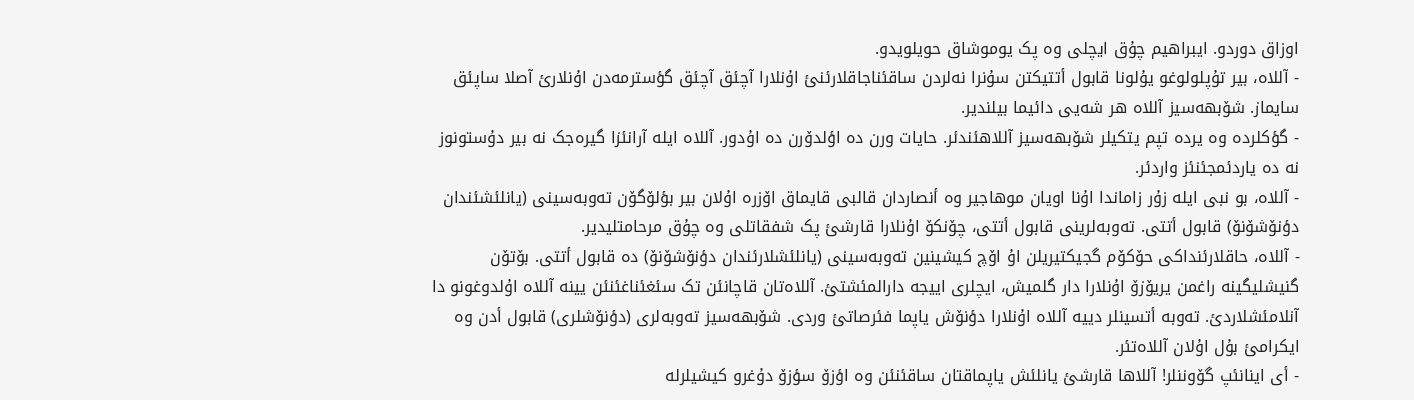اوزاق دوردو. ایبراهیم چۇق ایچلی وە پک یوموشاق حویلویدو.
- آللاە، بیر تۇپلولوغو یۇلونا قابول أتتیکتن سۇنرا نەلردن ساقئناجاقلارئنئ اۇنلارا آچئق آچئق گؤسترمەدن اۇنلارئ آصلا ساپئق سایماز. شۆبهەسیز آللاە هر شەیی دائیما بیلندیر.
- گؤکلردە وە یردە تپم یتکیلر شۆبهەسیز آللاهئندئر. حایات ورن دە اؤلدۆرن دە اۇدور. آللاە ایلە آرانئزا گیرەجک نە بیر دۇستونوز نە دە یاردئمجئنئز واردئر.
- آللاە، بو نبی ایلە زۇر زاماندا اۇنا اویان موهاجیر وە أنصاردان قالبی قایماق اۆزرە اۇلان بیر بؤلۆگۆن تەوبەسینی (یانلئشئندان دؤنۆشۆنۆ) قابول أتتی. تەوبەلرینی قابول أتتی، چۆنکۆ اۇنلارا قارشئ پک شفقاتلی وە چۇق مرحامتلیدیر.
- آللاە، حاقلارئنداکی حۆکۆم گجیکتیریلن اۇ اۆچ کیشینین تەوبەسینی (یانلئشلارئندان دؤنۆشۆنۆ) دە قابول أتتی. بۆتۆن گنیشلیگینە راغمن یریۆزۆ اۇنلارا دار گلمیش، ایچلری اییجە دارالمئشتئ. آللاەتان قاچانئن تک سئغئناغئنئن یینە آللاە اۇلدوغونو دا آنلامئشلاردئ. تەوبە أتسینلر دییە آللاە اۇنلارا دؤنۆش یاپما فئرصاتئ وردی. شۆبهەسیز تەوبەلری (دؤنۆشلری) قابول أدن وە ایکرامئ بۇل اۇلان آللاەتئر.
- أی اینانئپ گۆوننلر! آللاها قارشئ یانلئش یاپماقتان ساقئنئن وە اؤزۆ سؤزۆ دۇغرو کیشیلرلە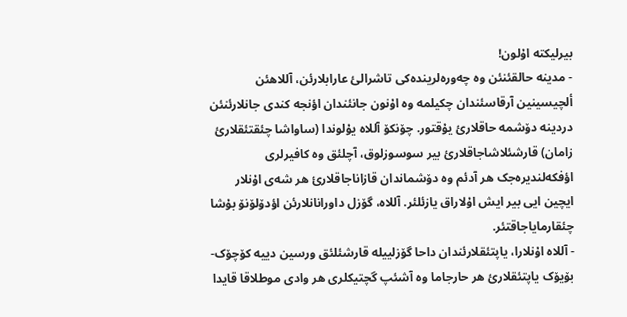بیرلیکتە اۇلون!
- مدینە حالقئنئن وە چەورەلریندەکی تاشرالئ عارابلارئن، آللاهئن ألچیسینین آرقاسئندان چکیلمە وە اۇنون جانئندان اؤنجە کندی جانلارئنئن دردینە دۆشمە حاقلارئ یۇقتور. چۆنکۆ آللاە یۇلوندا (ساواشا چئقتئقلارئ زامان) قارشئلاشاجاقلارئ بیر سوسوزلوق، آچلئق وە کافیرلری اؤفکەلندیرەجک هر آدئم وە دۆشماندان قازاناجاقلارئ هر شەی اۇنلار ایچین ایی بیر ایش اۇلاراق یازئلئر. آللاە، گۆزل داورانانلارئن اؤدۆلۆنۆ بۇشا چئقارمایاجاقتئر.
- آللاە اۇنلارا، یاپتئقلارئندان داحا گۆزلییلە قارشئلئق ورسین دییە کۆچۆک-بۆیۆک یاپتئقلارئ هر حارجاما وە آشئپ گچتیکلری هر وادی موطلاقا قایدا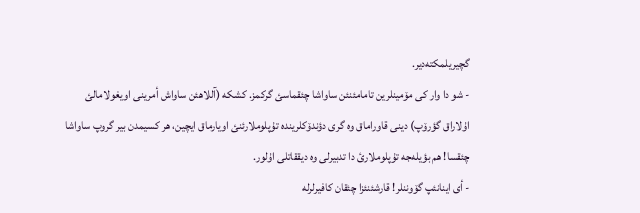گچیریلمکتەدیر.
- شو دا وار کی مۆمینلرین تامامئنئن ساواشا چئقماسئ گرکمز. کشکە (آللاهئن ساواش أمرینی اویغولامالئ اۇلاراق گؤرۆپ) دینی قاوراماق وە گری دؤندۆکلریندە تۇپلوملارئنئ اویارماق ایچین، هر کسیمدن بیر گروپ ساواشا چئقسا! هم بؤیلەجە تۇپلوملارئ دا تدبیرلی وە دیققاتلی اۇلور.
- أی اینانئپ گۆوننلر! قارشئنئزا چئقان کافیرلرلە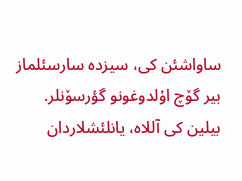ساواشئن کی، سیزدە سارسئلماز بیر گۆچ اۇلدوغونو گؤرسۆنلر. بیلین کی آللاە، یانلئشلاردان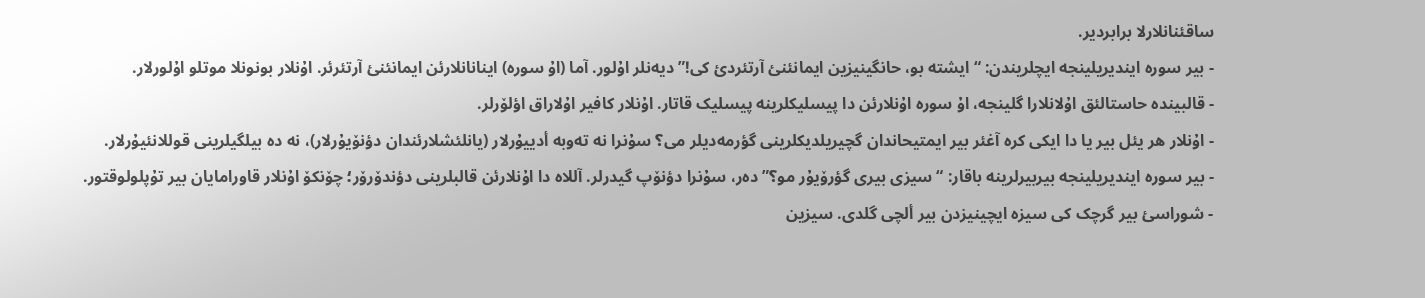ساقئنانلارلا برابردیر.
- بیر سورە ایندیریلینجە ایچلریندن: “ایشتە بو، حانگینیزین ایمانئنئ آرتئردئ کی!” دیەنلر اۇلور. آما (اۇ سورە) اینانانلارئن ایمانئنئ آرتئرئر. اۇنلار بونونلا موتلو اۇلورلار.
- قالبیندە حاستالئق اۇلانلارا گلینجە، اۇ سورە اۇنلارئن دا پیسلیکلرینە پیسلیک قاتار. اۇنلار کافیر اۇلاراق اؤلۆرلر.
- اۇنلار هر یئل بیر یا دا ایکی کرە آغئر بیر ایمتیحاندان گچیریلدیکلرینی گؤرمەدیلر می؟ سۇنرا نە تەوبە أدییۇرلار (یانلئشلارئندان دؤنۆیۇرلار)، نە دە بیلگیلرینی قوللانئیۇرلار.
- بیر سورە ایندیریلینجە بیربیرلرینە باقار: “سیزی بیری گؤرۆیۇر مو؟” دەر، سۇنرا دؤنۆپ گیدرلر. آللاە دا اۇنلارئن قالبلرینی دؤندۆرۆر؛ چۆنکۆ اۇنلار قاورامایان بیر تۇپلولوقتور.
- شوراسئ بیر گرچک کی سیزە ایچینیزدن بیر ألچی گلدی. سیزین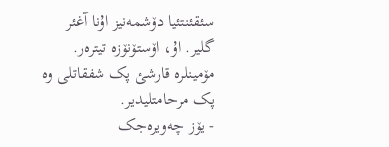سئقئنتئیا دۆشمەنیز اۇنا آغئر گلیر. اۇ، اۆستۆنۆزە تیترەر. مۆمینلرە قارشئ پک شفقاتلی وە پک مرحامتلیدیر.
- یۆز چەویرەجک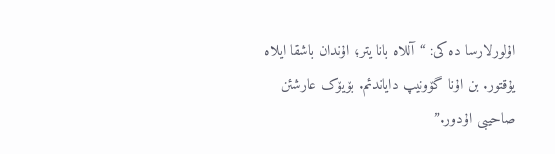اۇلورلارسا دە کی: “آللاە بانا یتر؛ اۇندان باشقا ایلاە یۇقتور. بن اۇنا گۆونیپ دایاندئم. بۆیۆک عارشئن صاحیبی اۇدور.”